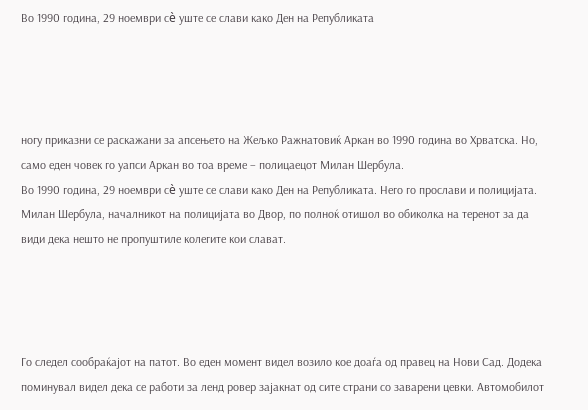Во 1990 година, 29 ноември сè уште се слави како Ден на Републиката




ногу приказни се раскажани за апсењето на Жељко Ражнатовиќ Аркан во 1990 година во Хрватска. Но, само еден човек го уапси Аркан во тоа време – полицаецот Милан Шербула.
Во 1990 година, 29 ноември сè уште се слави како Ден на Републиката. Него го прослави и полицијата. Милан Шербула, началникот на полицијата во Двор, по полноќ отишол во обиколка на теренот за да види дека нешто не пропуштиле колегите кои слават.




Го следел сообраќајот на патот. Во еден момент видел возило кое доаѓа од правец на Нови Сад. Додека поминувал видел дека се работи за ленд ровер зајакнат од сите страни со заварени цевки. Автомобилот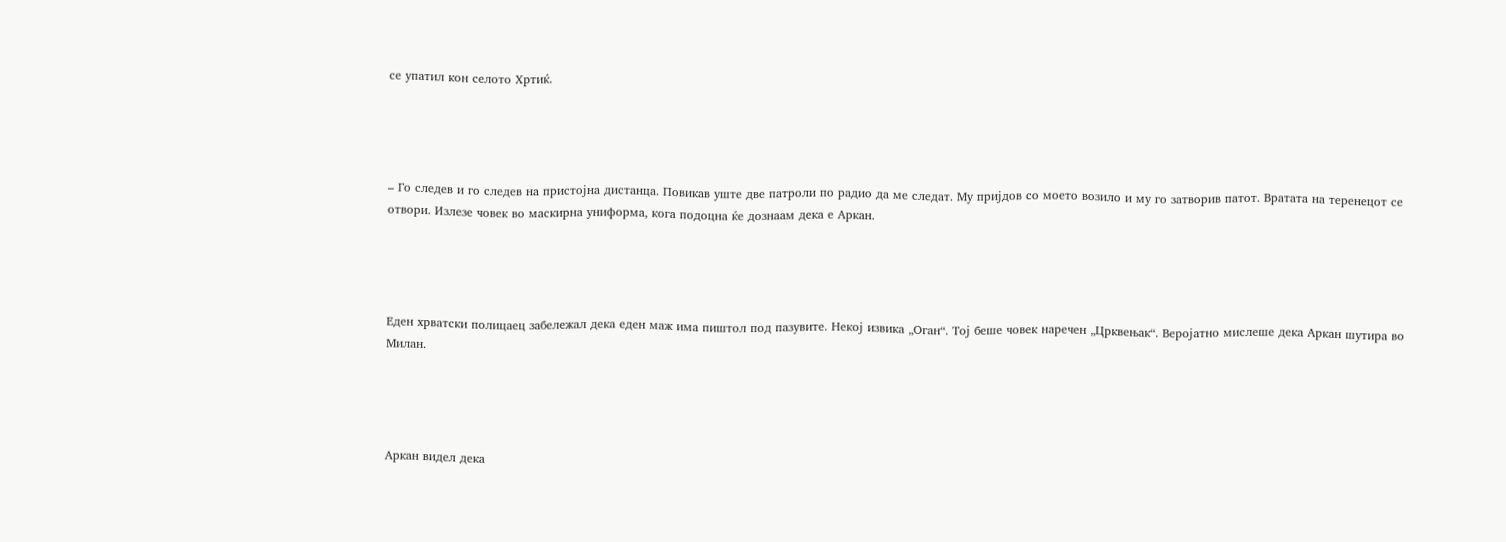се упатил кон селото Хртиќ.




– Го следев и го следев на пристојна дистанца. Повикав уште две патроли по радио да ме следат. Му пријдов со моето возило и му го затворив патот. Вратата на теренецот се отвори. Излезе човек во маскирна униформа, кога подоцна ќе дознаам дека е Аркан.




Еден хрватски полицаец забележал дека еден маж има пиштол под пазувите. Некој извика „Оган“. Тој беше човек наречен „Црквењак“. Веројатно мислеше дека Аркан шутира во Милан.




Аркан видел дека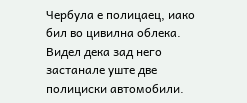Чербула е полицаец, иако бил во цивилна облека. Видел дека зад него застанале уште две полициски автомобили.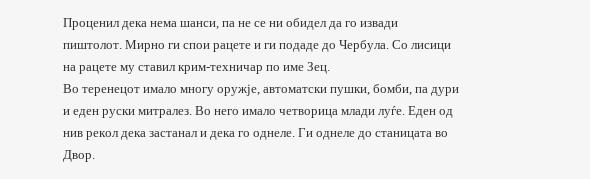Проценил дека нема шанси, па не се ни обидел да го извади пиштолот. Мирно ги спои рацете и ги подаде до Чербула. Со лисици на рацете му ставил крим-техничар по име Зец.
Во теренецот имало многу оружје, автоматски пушки, бомби, па дури и еден руски митралез. Во него имало четворица млади луѓе. Еден од нив рекол дека застанал и дека го однеле. Ги однеле до станицата во Двор.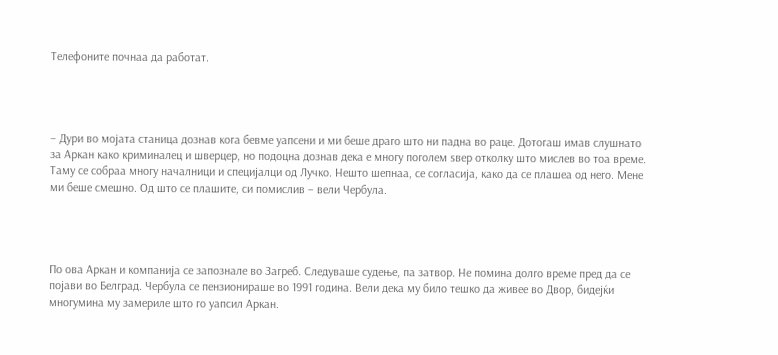Телефоните почнаа да работат.




– Дури во мојата станица дознав кога бевме уапсени и ми беше драго што ни падна во раце. Дотогаш имав слушнато за Аркан како криминалец и шверцер, но подоцна дознав дека е многу поголем ѕвер отколку што мислев во тоа време. Таму се собраа многу началници и специјалци од Лучко. Нешто шепнаа, се согласија, како да се плашеа од него. Мене ми беше смешно. Од што се плашите, си помислив – вели Чербула.




По ова Аркан и компанија се запознале во Загреб. Следуваше судење, па затвор. Не помина долго време пред да се појави во Белград. Чербула се пензионираше во 1991 година. Вели дека му било тешко да живее во Двор, бидејќи многумина му замериле што го уапсил Аркан.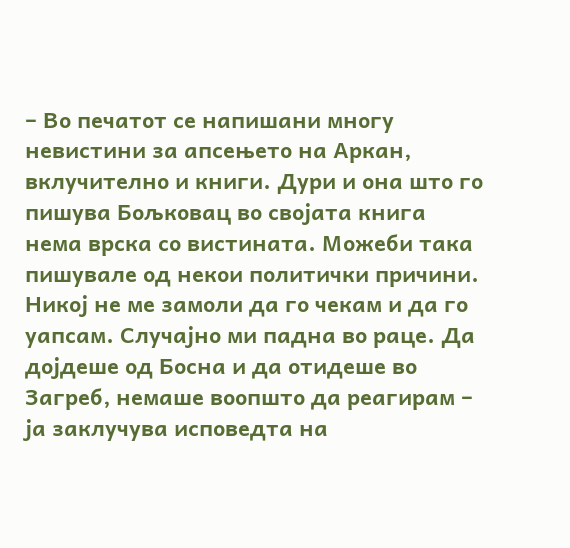– Во печатот се напишани многу невистини за апсењето на Аркан, вклучително и книги. Дури и она што го пишува Бољковац во својата книга нема врска со вистината. Можеби така пишувале од некои политички причини. Никој не ме замоли да го чекам и да го уапсам. Случајно ми падна во раце. Да дојдеше од Босна и да отидеше во Загреб, немаше воопшто да реагирам – ја заклучува исповедта на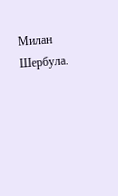Милан Шербула.